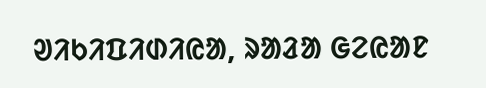ᱣᱤᱠᱤᱯᱤᱰᱤᱭᱟ, ᱨᱟᱲᱟ ᱜᱮᱭᱟᱱ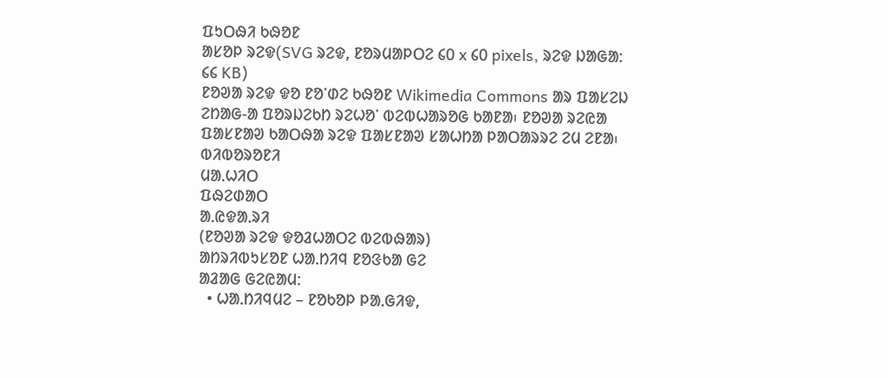ᱯᱩᱛᱷᱤ ᱠᱷᱚᱱ
ᱟᱥᱚᱞ ᱨᱮᱫ(SVG ᱨᱮᱫ, ᱱᱚᱨᱢᱟᱞᱛᱮ ᱔᱐ x ᱔᱐ pixels, ᱨᱮᱫ ᱡᱟᱜᱟ: ᱔᱔ KB)
ᱱᱚᱣᱟ ᱨᱮᱫ ᱫᱚ ᱱᱚᱸᱰᱮ ᱠᱷᱚᱱ Wikimedia Commons ᱟᱨ ᱯᱟᱥᱮᱡ ᱮᱴᱟᱜ-ᱟ ᱯᱚᱨᱡᱮᱠᱴ ᱨᱮᱦᱚᱸ ᱵᱮᱵᱦᱟᱨᱚᱜ ᱠᱟᱱᱟ᱾ ᱱᱚᱣᱟ ᱨᱮᱭᱟ ᱯᱟᱥᱱᱟᱣ ᱠᱟᱛᱷᱟ ᱨᱮᱫ ᱯᱟᱥᱱᱟᱣ ᱥᱟᱦᱴᱟ ᱞᱟᱛᱟᱨᱨᱮ ᱮᱢ ᱮᱱᱟ᱾
ᱵᱤᱵᱚᱨᱚᱱᱤ
ᱢᱟᱹᱦᱤᱛ
ᱯᱷᱮᱰᱟᱛ
ᱟᱹᱭᱫᱟᱹᱨᱤ
(ᱱᱚᱣᱟ ᱨᱮᱫ ᱫᱚᱲᱦᱟᱛᱮ ᱵᱮᱵᱷᱟᱨ)
ᱟᱴᱨᱤᱵᱩᱥᱚᱱ ᱦᱟᱹᱴᱤᱧ ᱱᱚᱝᱠᱟ ᱜᱮ
ᱟᱲᱟᱜ ᱜᱮᱭᱟᱢ:
  • ᱦᱟᱹᱴᱤᱧᱢᱮ – ᱱᱚᱠᱚᱞ ᱞᱟᱹᱜᱤᱫ,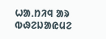ᱦᱟᱹᱴᱤᱧ ᱟᱨ ᱵᱷᱮᱡᱟᱭᱢᱮ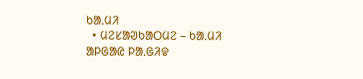ᱠᱟᱹᱢᱤ
  • ᱢᱮᱥᱟᱣᱠᱟᱛᱢᱮ – ᱠᱟᱹᱢᱤ ᱟᱞᱜᱟᱭ ᱞᱟᱹᱜᱤᱫ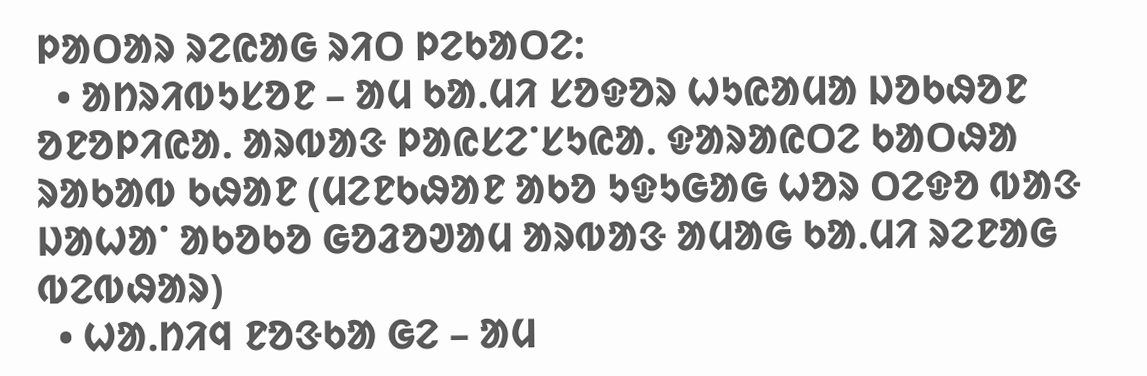ᱞᱟᱛᱟᱨ ᱨᱮᱭᱟᱜ ᱨᱤᱛ ᱞᱮᱠᱟᱛᱮ:
  • ᱟᱴᱨᱤᱵᱩᱥᱚᱱ – ᱟᱢ ᱠᱟᱹᱢᱤ ᱥᱚᱫᱚᱨ ᱦᱩᱭᱟᱢᱟ ᱡᱚᱠᱷᱚᱱ ᱚᱱᱚᱞᱤᱭᱟᱹ ᱟᱨᱵᱟᱝ ᱞᱟᱭᱥᱮᱸᱥᱩᱭᱟᱹ ᱫᱟᱨᱟᱭᱛᱮ ᱠᱟᱛᱷᱟ ᱨᱟᱠᱟᱵ ᱠᱷᱟᱱ (ᱢᱮᱱᱠᱷᱟᱱ ᱟᱠᱚ ᱩᱫᱩᱜᱟᱜ ᱦᱚᱨ ᱛᱮᱫᱚ ᱵᱟᱝ ᱡᱟᱦᱟᱸ ᱟᱠᱚᱠᱚ ᱜᱚᱲᱚᱣᱟᱢ ᱟᱨᱵᱟᱝ ᱟᱢᱟᱜ ᱠᱟᱹᱢᱤ ᱨᱮᱱᱟᱜ ᱵᱮᱵᱷᱟᱨ)
  • ᱦᱟᱹᱴᱤᱧ ᱱᱚᱝᱠᱟ ᱜᱮ – ᱟᱢ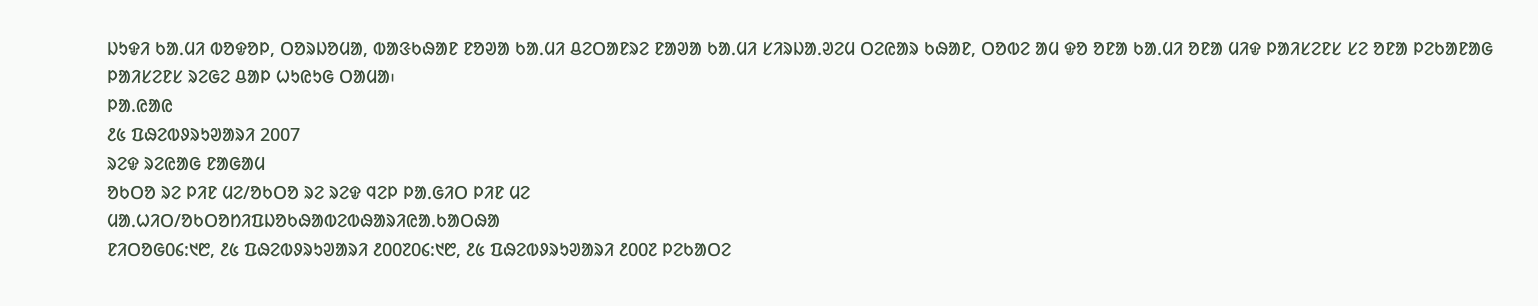ᱡᱩᱫᱤ ᱠᱟᱹᱢᱤ ᱵᱚᱫᱚᱞ, ᱛᱚᱨᱡᱚᱢᱟ, ᱵᱟᱝᱠᱷᱟᱱ ᱱᱚᱣᱟ ᱠᱟᱹᱢᱤ ᱪᱮᱛᱟᱱᱨᱮ ᱱᱟᱣᱟ ᱠᱟᱹᱢᱤ ᱥᱤᱨᱡᱟᱹᱣᱮᱢ ᱛᱮᱭᱟᱨ ᱠᱷᱟᱱ, ᱛᱚᱵᱮ ᱟᱢ ᱫᱚ ᱚᱱᱟ ᱠᱟᱹᱢᱤ ᱚᱱᱟ ᱢᱤᱫ ᱞᱟᱤᱥᱮᱱᱥ ᱥᱮ ᱚᱱᱟ ᱞᱮᱠᱟᱱᱟᱜ ᱞᱟᱤᱥᱮᱱᱥ ᱨᱮᱜᱮ ᱪᱟᱞ ᱦᱩᱭᱩᱜ ᱛᱟᱢᱟ᱾
ᱞᱟ.ᱭᱟᱭ
᱒᱕ ᱯᱷᱮᱵᱽᱨᱩᱣᱟᱨᱤ 2007
ᱨᱮᱫ ᱨᱮᱭᱟᱜ ᱱᱟᱜᱟᱢ
ᱚᱠᱛᱚ ᱨᱮ ᱞᱤᱱ ᱢᱮ/ᱚᱠᱛᱚ ᱨᱮ ᱨᱮᱫ ᱧᱮᱞ ᱞᱟᱹᱜᱤᱛ ᱞᱤᱱ ᱢᱮ
ᱢᱟᱹᱦᱤᱛ/ᱚᱠᱛᱚᱴᱤᱯᱡᱚᱠᱷᱟᱵᱮᱵᱷᱟᱨᱤᱭᱟᱹᱠᱟᱛᱷᱟ
ᱱᱤᱛᱚᱜ᱐᱔:᱑᱘, ᱒᱕ ᱯᱷᱮᱵᱽᱨᱩᱣᱟᱨᱤ ᱒᱐᱐᱗᱐᱔:᱑᱘, ᱒᱕ ᱯᱷᱮᱵᱽᱨᱩᱣᱟᱨᱤ ᱒᱐᱐᱗ ᱞᱮᱠᱟᱛᱮ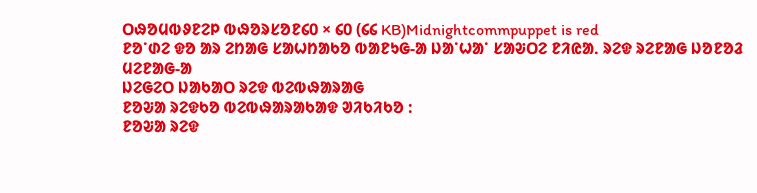ᱛᱷᱚᱢᱵᱽᱱᱮᱞ ᱵᱷᱚᱨᱥᱚᱱ᱔᱐ × ᱔᱐ (᱔᱔ KB)Midnightcommpuppet is red
ᱱᱚᱸᱰᱮ ᱫᱚ ᱟᱨ ᱮᱴᱟᱜ ᱥᱟᱦᱴᱟᱠᱚ ᱵᱟᱱᱩᱜ-ᱟ ᱡᱟᱸᱦᱟᱸ ᱥᱟᱶᱛᱮ ᱱᱤᱭᱟᱹ ᱨᱮᱫ ᱨᱮᱱᱟᱜ ᱡᱚᱱᱚᱲ ᱢᱮᱱᱟᱜ-ᱟ
ᱡᱮᱜᱮᱛ ᱡᱟᱠᱟᱛ ᱨᱮᱫ ᱵᱮᱵᱷᱟᱨᱟᱜ
ᱱᱚᱶᱟ ᱨᱮᱫᱠᱚ ᱵᱮᱵᱷᱟᱨᱟᱠᱟᱫ ᱣᱤᱠᱤᱠᱚ :
ᱱᱚᱶᱟ ᱨᱮᱫ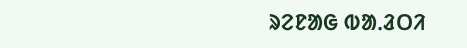ᱨᱮᱱᱟᱜ ᱵᱟᱹᱲᱛᱤ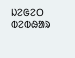ᱡᱮᱜᱮᱛ ᱵᱮᱵᱷᱟᱨ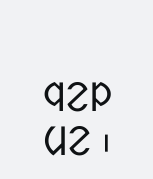ᱧᱮᱞ ᱢᱮ ᱾